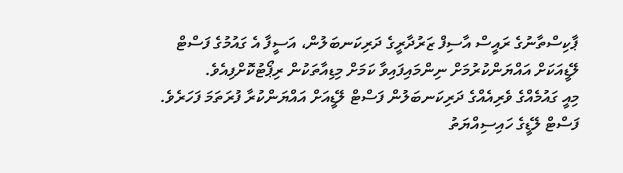ޕާކިސްތާނުގެ ރައީސް އާސިފް ޒަރުދާރީގެ ދަރިކަނބަލުން، އަސީފާ އެ ގައުމުގެ ފަސްޓް ލޭޑީއަކަށް އައްޔަންކުރުމަށް ނިންމައިފައިވާ ކަމަށް މިޑިއާތަކުން ރިޕޯޓުކޮށްފިއެވެ.
މިއީ ގައުމެއްގެ ވެރިއެއްގެ ދަރިކަނބަލުން ފަސްޓް ލޭޑީއަށް އައްޔަންކުރާ ފުރަތަމަ ފަހަރެވެ.
ފަސްޓް ލޭޑީގެ ހައިސިއްޔަތު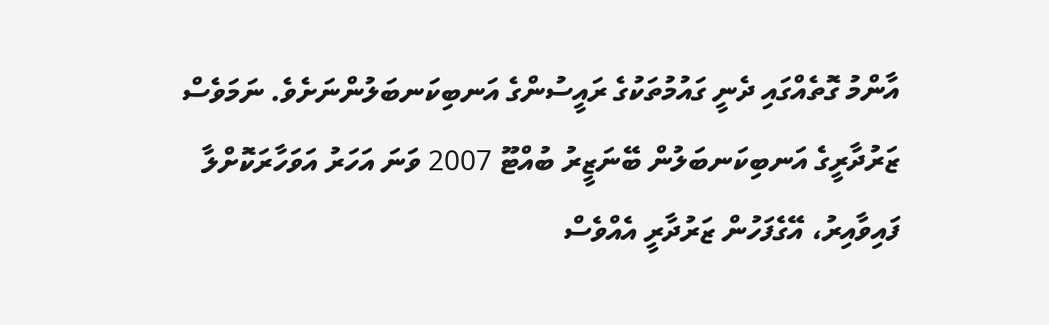އާންމު ގޮތެއްގައި ދެނީ ގައުމުތަކުގެ ރައީސުންގެ އަނބިކަނބަލުންނަށެވެ. ނަމަވެސް ޒަރުދާރީގެ އަނބިކަނބަލުން ބޭނަޒީރު ބުއްޓޫ 2007 ވަނަ އަހަރު އަވަހާރަކޮށްލާ ފައިވާއިރު، އޭގެފަހުން ޒަރުދާރީ އެއްވެސް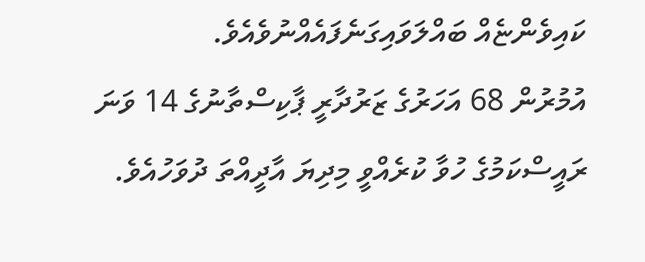ކައިވެންޏެއް ބައްލަވައިގަނެފައެއްނުވެއެވެ.
އުމުރުން 68 އަހަރުގެ ޒަރުދާރީ ޕާކިސްތާނުގެ 14 ވަނަ ރައީސްކަމުގެ ހުވާ ކުރެއްވީ މިދިޔަ އާދީއްތަ ދުވަހުއެވެ.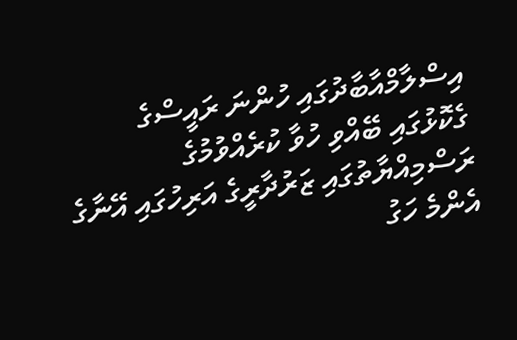އިސްލާމްއާބާދުގައި ހުންނަ ރައީސްގެ ގެކޮޅުގައި ބޭއްވި ހުވާ ކުރެއްވުމުގެ ރަސްމިއްޔާތުގައި ޒަރުދާރީގެ އަރިހުގައި އޭނާގެ އެންމެ ހަގު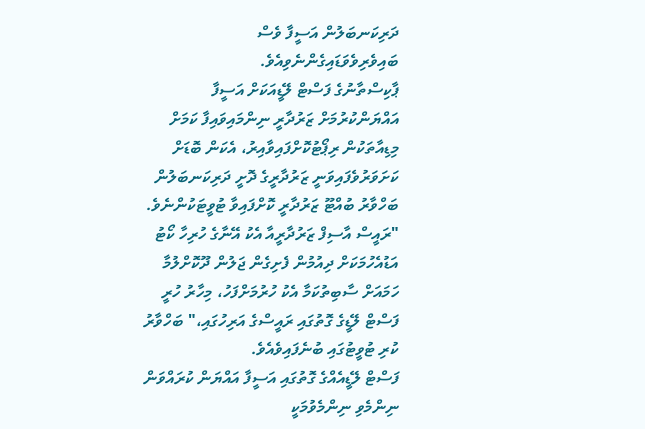ދަރިކަނބަލުން އަސީފާ ވެސް ބައިވެރިވެވަޑައިގެންނެވިއެވެ.
ޕާކިސްތާނުގެ ފަސްޓް ލޭޑީއަކަށް އަސީފާ އައްޔަންކުރުމަށް ޒަރުދާރީ ނިންމައިވައިފާ ކަމަށް މިޑިއާތަކުން ރިޕޯޓުކޮށްފައިވާއިރު، އެކަން ބޮޑަށް ކަށަވަރުވެފައިވަނީ ޒަރުދާރީގެ ދޮށީ ދަރިކަނބަލުން ބަހްވާރު ބުއްޓޫ ޒަރުދާރީ ކޮށްފައިވާ ޓުވީޓަކުންނެވެ.
"ރައީސް އާސިފް ޒަރުދާރީއާ އެކު އޭނާގެ ހުރިހާ ކޯޓު އަޑުއެހުމަކަށް ދިއުމުން ފެށިގެން ޖަލުން ދޫކޮށްލުމާ ހަމައަށް ސާބިތުކަމާ އެކު ހުރުމަށްފަހު، މިހާރު ހުރީ ފަސްޓް ލޭޑީގެ ގޮތުގައި ރައީސްގެ އަރިހުގައި،" ބަހްވާރު ކުރި ޓުވީޓުގައި ބުނެފައިވެއެވެ.
ފަސްޓް ލޭޑީއެއްގެ ގޮތުގައި އަސީފާ އައްޔަން ކުރައްވަން ނިންމެވި ނިންމެވުމަކީ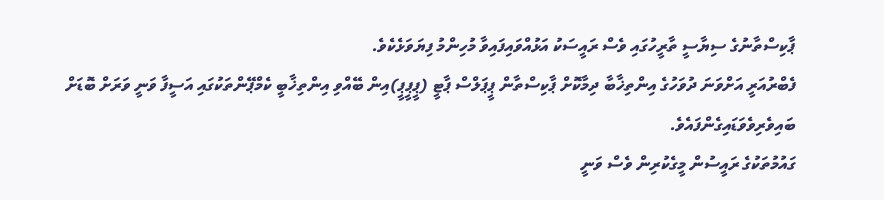ޕާކިސްތާނުގެ ސިޔާސީ ތާރީހުގައި ވެސް ރައީސަކު އަޅުއްވައިފައިވާ މުހިންމު ފިޔަވަޅެކެވެ.
ފެބްރުއަރީ އަށްވަނަ ދުވަހުގެ އިންތިޚާބާ ދިމާކޮށް ޕާކިސްތާން ޕީޕަލްސް ޕާޓީ (ޕީޕީޕީ)އިން ބޭއްވި އިންތިޚާބީ ކެމްޕޭންތަކުގައި އަސީފާ ވަނީ ވަރަށް ބޮޑަށް ބައިވެރިވެވަޑައިގެންފައެވެ.
ގައުމުތަކުގެ ރައީސުން މީގެކުރިން ވެސް ވަނީ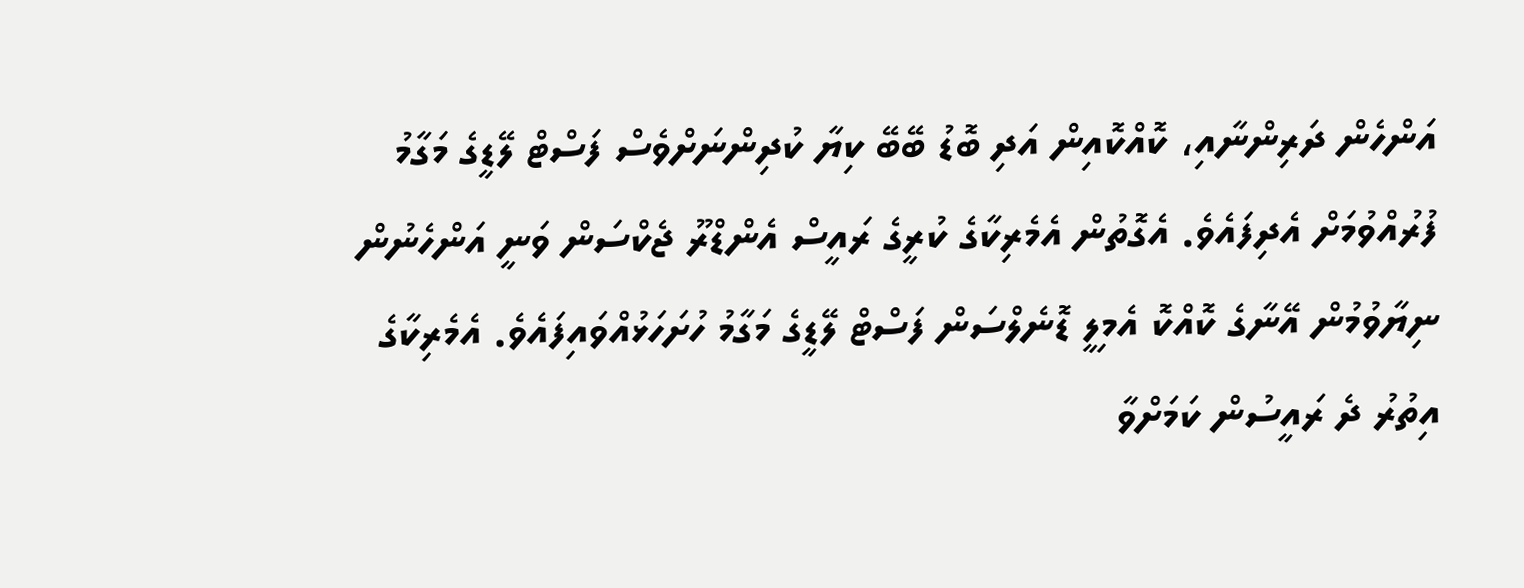އަންހެން ދަރިންނާއި، ކޮއްކޮއިން އަދި ބޮޑު ބޭބޭ ކިޔާ ކުދިންނަށްވެސް ފަސްޓް ލޭޑީގެ މަގާމު ފުރުއްވުމަށް އެދިފައެވެ. އެގޮތުން އެމެރިކާގެ ކުރީގެ ރައީސް އެންޑްރޫ ޖެކްސަން ވަނީ އަންހެނުން ނިޔާވުމުން އޭނާގެ ކޮއްކޮ އެމިލީ ޑޮނެލްސަން ފަސްޓް ލޭޑީގެ މަގާމު ހުށަހަޅުއްވައިފައެވެ. އެމެރިކާގެ އިތުރު ދެ ރައީސުން ކަމަށްވާ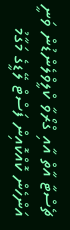ޗެސްޓާ އާތް އާއި ގްރޯވާ ކްލީވްލެންޑުން ވަނީ އަންހެން ކޮއްކޮއިން ފަސްޓް ލޭޑީގެ މަގާމު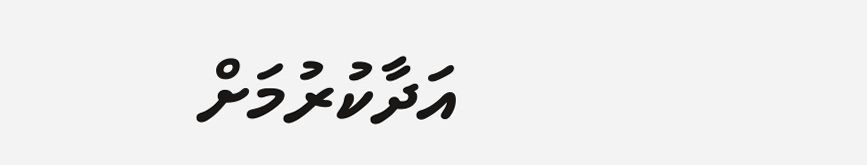އަދާކުރުމަށް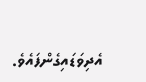އެދިވަޑައިގެންފައެވެ.